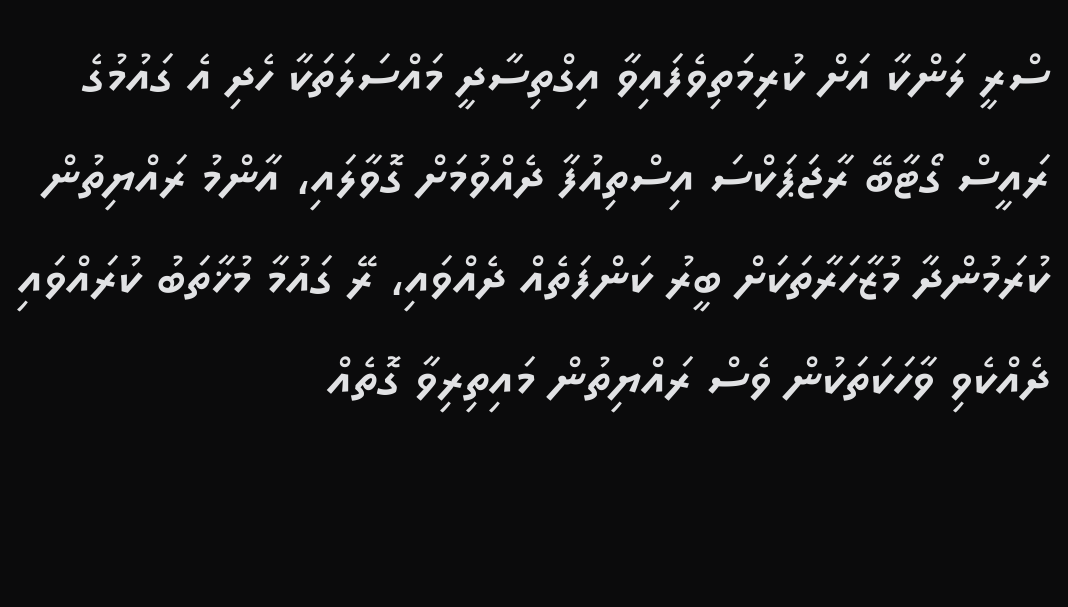ސްރީ ލަންކާ އަށް ކުރިމަތިވެފައިވާ އިގްތިސާދީ މައްސަލަތަކާ ހެދި އެ ގައުމުގެ ރައީސް ގޯޓާބޭ ރާޖަޕަކްސަ އިސްތިއުފާ ދެއްވުމަށް ގޮވާލައި، އާންމު ރައްޔިތުން ކުރަމުންދާ މުޒާހަރާތަކަށް ބީރު ކަންފަތެއް ދެއްވައި، ރޭ ގައުމާ މުޚާތަބު ކުރައްވައި ދެއްކެވި ވާހަކަތަކުން ވެސް ރައްޔިތުން މައިތިރިވާ ގޮތެއް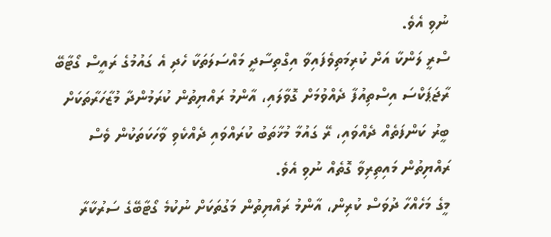ނުވި އެވެ.
ސްރީ ލަންކާ އަށް ކުރިމަތިވެފައިވާ އިގްތިސާދީ މައްސަލަތަކާ ހެދި އެ ގައުމުގެ ރައީސް ގޯޓާބޭ ރާޖަޕަކްސަ އިސްތިއުފާ ދެއްވުމަށް ގޮވާލައި، އާންމު ރައްޔިތުން ކުރަމުންދާ މުޒާހަރާތަކަށް ބީރު ކަންފަތެއް ދެއްވައި، ރޭ ގައުމާ މުޚާތަބު ކުރައްވައި ދެއްކެވި ވާހަކަތަކުން ވެސް ރައްޔިތުން މައިތިރިވާ ގޮތެއް ނުވި އެވެ.
މީގެ މަހެއްހާ ދުވަސް ކުރިން، އާންމު ރައްޔިތުން މަގުތަކަށް ނުކުމެ ގޯޓާބޭގެ ސަރުކާރާ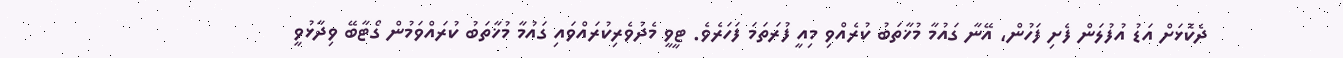ދެކޮޅަށް އަޑު އުފުލަން ފެށި ފަހުން، އޭނާ ގައުމާ މުޚާތަބު ކުރެއްވި މިއީ ފުރަތަމަ ފަހަރެވެ. ޓީވީ މެދުވެރިކުރައްވައި ގައުމާ މުޚާތަބު ކުރައްވަމުން ގޯޓާބޭ ވިދާޅުވީ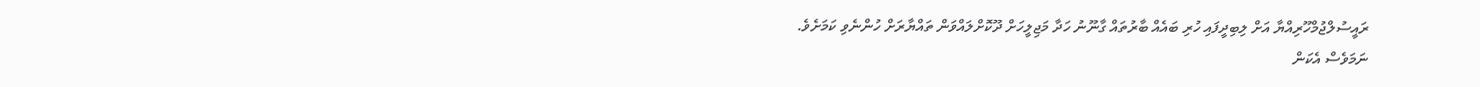ރައީސުލްޖުމްހޫރިއްޔާ އަށް ލިބިދީފައި ހުރި ބައެއް ބާރުތައް ގާނޫނު ހަދާ މަޖިލީހަށް ދޫކޮށްލައްވަން ތައްޔާރަށް ހުންނެވި ކަމަށެވެ.
ނަމަވެސް އެކަން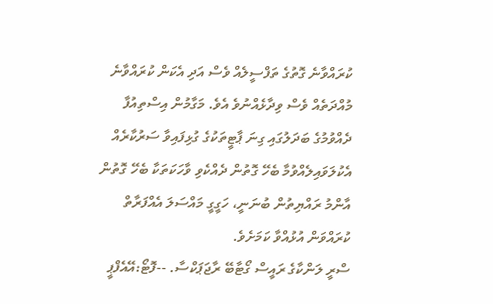ކުރައްވާނެ ގޮތުގެ ތަފްސީލެއް ވެސް އަދި އެކަން ކުރައްވާނެ މުއްދަތެއް ވެސް ވިދާޅެއްނުވެ އެވެ. މަގާމުން އިސްތިއުފާ ދެއްވުމުގެ ބަދަލުގައި ގިނަ ޕާޓީތަކުގެ ގުޅިފައިވާ ސަރުކާރެއް އެކުލަވައިލެއްވުމާ ބެހޭ ގޮތުން ދެއްކެވި ވާހަކަތަކާ ބެހޭ ގޮތުން އާންމު ރައްޔިތުން ބުނަނީ، ހަގީގީ މައްސަލަ އެއްފަރާތް ކުރައްވަން އުޅުއްވާ ކަމަށެވެ.
ސްރީ ލަންކާގެ ރައީސް ގޯޓާބޭ ރާޖަޕަކްސާ. --ފޮޓޯ:އޭއެފްޕީ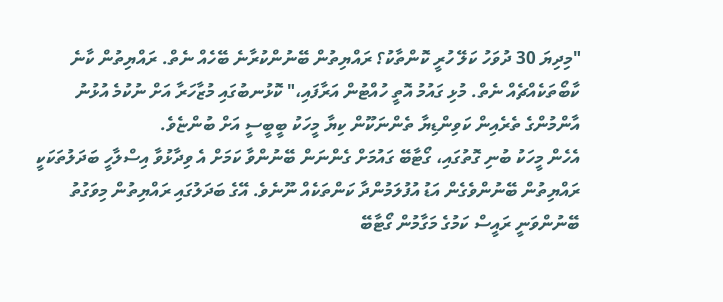"މިދިޔަ 30 ދުވަހު ކަލޭ ހުރީ ކޮންތާކު؟ ރައްޔިތުން ބޭނުންކުރާނެ ބޭހެއް ނެތް. ރައްޔިތުން ކާނެ ކާބޯތަކެއްޗެއް ނެތް. މުޅި ގައުމު އޮތީ ހުއްޓުން އަރާފައި،" ކޮޅުނބުގައި މުޒާހަރާ އަށް ނުކުމެ އުޅުނު އާންމުންގެ ތެރެއިން ކަވިންޑިޔާ ތެންނަކޫން ކިޔާ މީހަކު ބީބީސީ އަށް ބުންޏެވެ.
އެހެން މީހަކު ބުނި ގޮތުގައި، ގޯޓާބޭ ގައުމަށް ގެންނަން ބޭނުންވާ ކަމަށް އެ ވިދާޅުވާ އިސްލާހީ ބަދަލުތަކަކީ ރައްޔިތުން ބޭނުންވެގެން އަޑު އުފުލަމުންދާ ކަންތަކެއް ނޫނެވެ. އޭގެ ބަދަލުގައި ރައްޔިތުން މިވަގުތު ބޭނުންވަނީ ރައީސް ކަމުގެ މަގާމުން ގޯޓާބޭ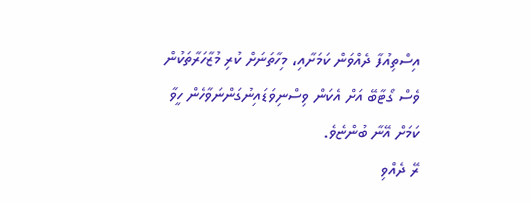އިސްތިއުފާ ދެއްވަން ކަމަށާއި، މިހާތަނަށް ކުރި މުޒާހަރާތަކުން ވެސް ގޯޓާބޭ އަށް އެކަން ވިސްނިވަޑައިނުގަންނަވާހެން ހީވާ ކަމަށް އޭނާ ބުންޏެވެ.
ރޭ ދެއްވި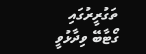ތަގުރީރުގައި ގޯޓާބޭ ވިދާޅުވީ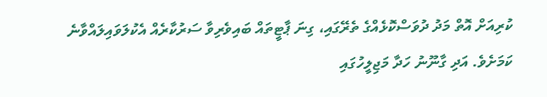ކުރިއަށް އޮތް މަދު ދުވަސްކޮޅެއްގެ ތެރޭގައި، ގިނަ ޕާޓީތައް ބައިވެރިވާ ސަރުކާރެއް އެކުލަވައިލައްވާނެ ކަމަށެވެ. އަދި ގާނޫނު ހަދާ މަޖިލީހުގައި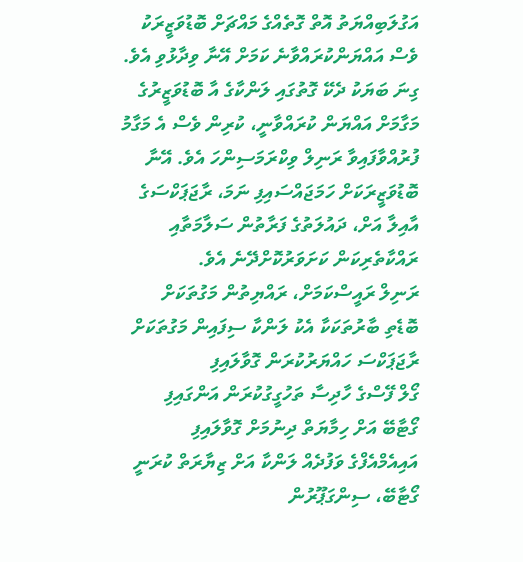އަގުލަބިއްޔަތު އޮތް ގޮތެއްގެ މައްޗަށް ބޮޑުވަޒީރަކު ވެސް އައްޔަންކުރައްވާނެ ކަމަށް އޭނާ ވިދާޅުވި އެވެ.
ގިނަ ބަޔަކު ދެކޭ ގޮތުގައި ލަންކާގެ އާ ބޮޑުވަޒީރުގެ މަގާމަށް އައްޔަން ކުރައްވާނީ، ކުރިން ވެސް އެ މަގާމު ފުރުއްވާފައިވާ ރަނިލް ވިކްރަމަސިންހަ އެވެ. އޭނާ ބޮޑުވަޒީރަކަށް ހަމަޖައްސައިފި ނަމަ، ރާޖަޕަކްސަގެ އާއިލާ އަށް، ދައުލަތުގެ ފަރާތުން ސަލާމަތާއި ރައްކާތެރިކަން ކަށަވަރުކޮށްދޭނެ އެވެ.
ރަނިލް ރައީސްކަމަށް، ރައްޔިތުން މަގުތަކަށް
ބޮޑެތި ބާރުތަކަކާ އެކު ލަންކާ ސިފައިން މަގުތަކަށް
ރާޖަޕަކްސަ ހައްޔަރުކުރަން ގޮވާލައިފި
ގޯލް ފޭސްގެ ހާދިސާ ތަހުގީގުކުރަން އަންގައިފި
ގޯޓާބޭ އަށް ހިމާޔަތް ދިނުމަށް ގޮވާލައިފި
އައިއެމްއެފްގެ ވަފުދެއް ލަންކާ އަށް ޒިޔާރަތް ކުރަނީ
ގޯޓާބޭ، ސިންގަޕޫރުން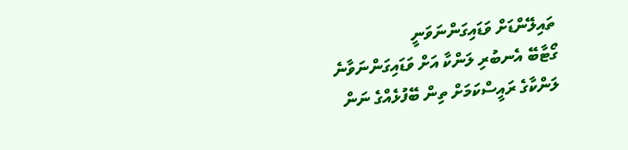ތައިލޭންޑަށް ވަޑައިގަންނަވަނީ
ގޯޓާބޭ އެނބުރި ލަންކާ އަށް ވަޑައިގަންނަވާނެ
ލަންކާގެ ރައީސްކަމަށް ތިން ބޭފުޅެއްގެ ނަން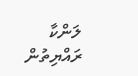ލަންކާ ރައްޔިތުން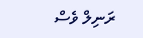ރަނިލް ވެސް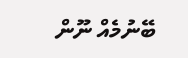ބޭނުމެއް ނޫން